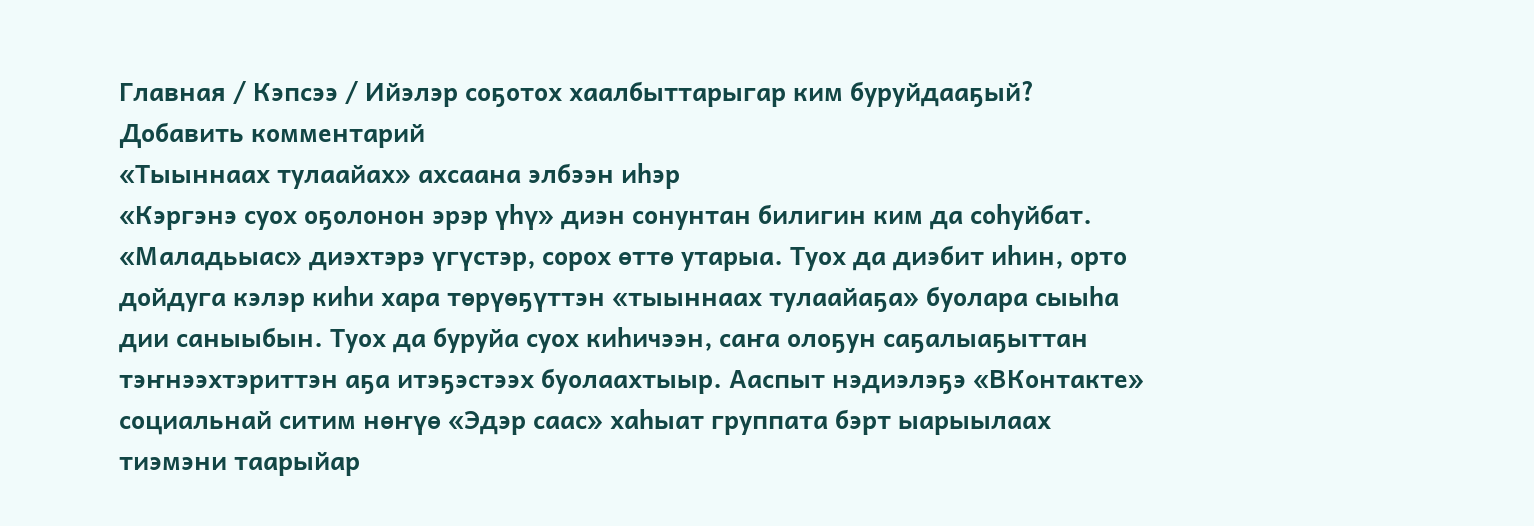Главная / Кэпсээ / Ийэлэр соҕотох хаалбыттарыгар ким буруйдааҕый?
Добавить комментарий
«Тыыннаах тулаайах» ахсаана элбээн иһэр
«Кэргэнэ суох оҕолонон эрэр үһү» диэн сонунтан билигин ким да соһуйбат. «Маладьыас» диэхтэрэ үгүстэр, сорох өттө утарыа. Туох да диэбит иһин, орто дойдуга кэлэр киһи хара төрүөҕүттэн «тыыннаах тулаайаҕа» буолара сыыһа дии саныыбын. Туох да буруйа суох киһичээн, саҥа олоҕун саҕалыаҕыттан тэҥнээхтэриттэн аҕа итэҕэстээх буолаахтыыр. Ааспыт нэдиэлэҕэ «ВКонтакте» социальнай ситим нөҥүө «Эдэр саас» хаһыат группата бэрт ыарыылаах тиэмэни таарыйар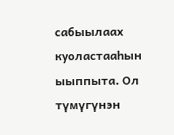сабыылаах куоластааһын ыыппыта. Ол түмүгүнэн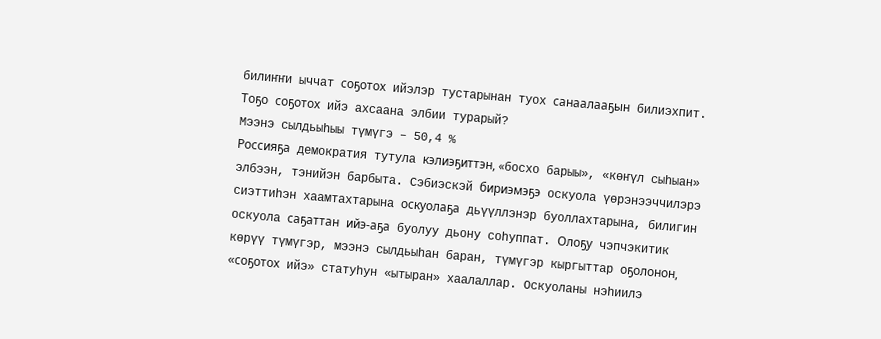билиҥҥи ыччат соҕотох ийэлэр тустарынан туох санаалааҕын билиэхпит. Тоҕо соҕотох ийэ ахсаана элбии турарый?
Мээнэ сылдьыһыы түмүгэ – 50,4 %
Россияҕа демократия тутула кэлиэҕиттэн, «босхо барыы», «көҥүл сыһыан» элбээн, тэнийэн барбыта. Сэбиэскэй бириэмэҕэ оскуола үөрэнээччилэрэ сиэттиһэн хаамтахтарына оскуолаҕа дьүүллэнэр буоллахтарына, билигин оскуола саҕаттан ийэ-аҕа буолуу дьону соһуппат. Олоҕу чэпчэкитик көрүү түмүгэр, мээнэ сылдьыһан баран, түмүгэр кыргыттар оҕолонон, «соҕотох ийэ» статуһун «ытыран» хаалаллар. Оскуоланы нэһиилэ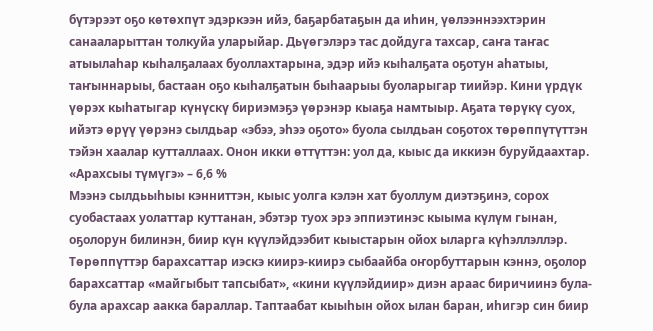бүтэрээт оҕо көтөхпүт эдэркээн ийэ, баҕарбатаҕын да иһин, үөлээннээхтэрин санааларыттан толкуйа уларыйар. Дьүөгэлэрэ тас дойдуга тахсар, саҥа таҥас атыылаһар кыһалҕалаах буоллахтарына, эдэр ийэ кыһалҕата оҕотун аһатыы, таҥыннарыы, бастаан оҕо кыһалҕатын быһаарыы буоларыгар тиийэр. Кини үрдүк үөрэх кыһатыгар күнүскү бириэмэҕэ үөрэнэр кыаҕа намтыыр. Аҕата төрүкү суох, ийэтэ өрүү үөрэнэ сылдьар «эбээ, эһээ оҕото» буола сылдьан соҕотох төрөппүтүттэн тэйэн хаалар кутталлаах. Онон икки өттүттэн: уол да, кыыс да иккиэн буруйдаахтар.
«Арахсыы түмүгэ» – 6,6 %
Мээнэ сылдьыһыы кэнниттэн, кыыс уолга кэлэн хат буоллум диэтэҕинэ, сорох суобастаах уолаттар куттанан, эбэтэр туох эрэ эппиэтинэс кыыма күлүм гынан, оҕолорун билинэн, биир күн күүлэйдээбит кыыстарын ойох ыларга күһэллэллэр. Төрөппүттэр барахсаттар иэскэ киирэ-киирэ сыбаайба оҥорбуттарын кэннэ, оҕолор барахсаттар «майгыбыт тапсыбат», «кини күүлэйдиир» диэн араас биричиинэ була-була арахсар аакка бараллар. Таптаабат кыыһын ойох ылан баран, иһигэр син биир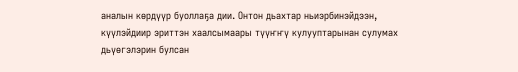аналын көрдүүр буоллаҕа дии. Онтон дьахтар ньиэрбинэйдээн, күүлэйдиир эриттэн хаалсымаары түүҥҥү кулууптарынан сулумах дьүөгэлэрин булсан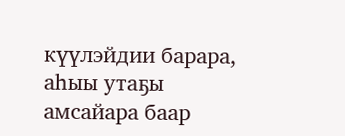күүлэйдии барара, аһыы утаҕы амсайара баар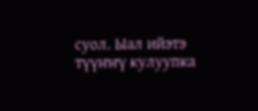суол. Ыал ийэтэ түүҥҥү кулуупка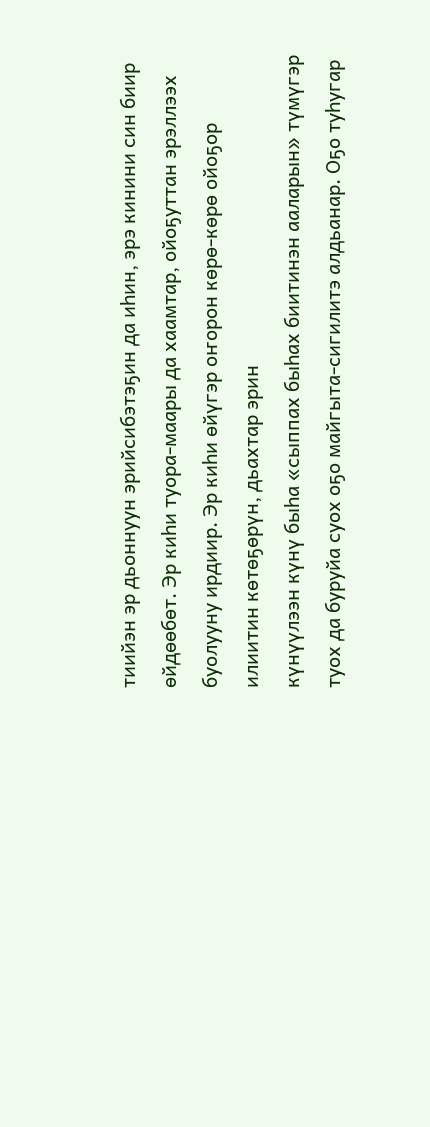тиийэн эр дьоннуун эрийсибэтэҕин да иһин, эрэ кинини син биир өйдөөбөт. Эр киһи туора-маары да хаамтар, ойоҕуттан эрэллээх буолууну ирдиир. Эр киһи өйүгэр оҥорон көрө-көрө ойоҕор илиитин көтөҕөрүн, дьахтар эрин
күнүүлээн күнү быһа «сыппах быһах биитинэн ааларын» түмүгэр туох да буруйа суох оҕо майгыта-сигилитэ алдьанар. Оҕо туһугар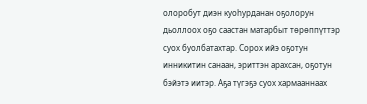олоробут диэн куоһурданан оҕолорун дьоллоох оҕо саастан матарбыт төрөппүттэр суох буолбатахтар. Сорох ийэ оҕотун инникитин санаан, эриттэн арахсан, оҕотун бэйэтэ иитэр. Аҕа түгэҕэ суох хармааннаах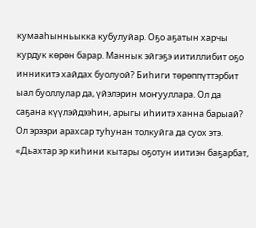кумааһынньыкка кубулуйар. Оҕо аҕатын харчы курдук көрөн барар. Маннык эйгэҕэ иитиллибит оҕо инникитэ хайдах буолуой? Биһиги төрөппүттэрбит ыал буоллулар да, үйэлэрин моҥууллара. Ол да саҕана күүлэйдээһин, арыгы иһиитэ ханна барыай? Ол эрээри арахсар туһунан толкуйга да суох этэ.
«Дьахтар эр киһини кытары оҕотун иитиэн баҕарбат,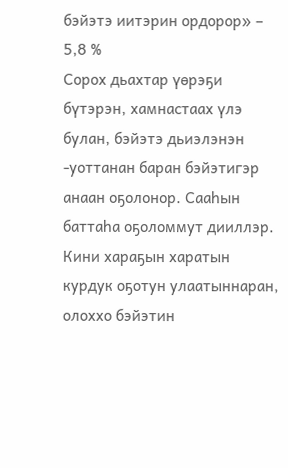бэйэтэ иитэрин ордорор» – 5,8 %
Сорох дьахтар үөрэҕи бүтэрэн, хамнастаах үлэ булан, бэйэтэ дьиэлэнэн -уоттанан баран бэйэтигэр анаан оҕолонор. Сааһын баттаһа оҕоломмут дииллэр. Кини хараҕын харатын курдук оҕотун улаатыннаран, олоххо бэйэтин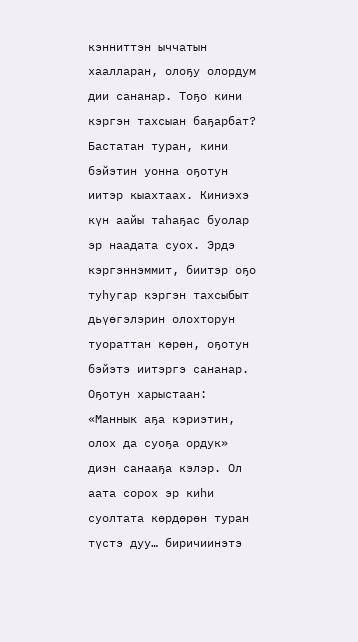кэнниттэн ыччатын хаалларан, олоҕу олордум дии сананар. Тоҕо кини кэргэн тахсыан баҕарбат? Бастатан туран, кини бэйэтин уонна оҕотун иитэр кыахтаах. Киниэхэ күн аайы таһаҕас буолар эр наадата суох. Эрдэ кэргэннэммит, биитэр оҕо туһугар кэргэн тахсыбыт дьүөгэлэрин олохторун туораттан көрөн, оҕотун бэйэтэ иитэргэ сананар. Оҕотун харыстаан: «Маннык аҕа кэриэтин, олох да суоҕа ордук» диэн санааҕа кэлэр. Ол аата сорох эр киһи суолтата көрдөрөн туран түстэ дуу… биричиинэтэ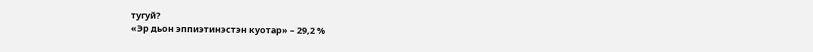тугуй?
«Эр дьон эппиэтинэстэн куотар» – 29,2 %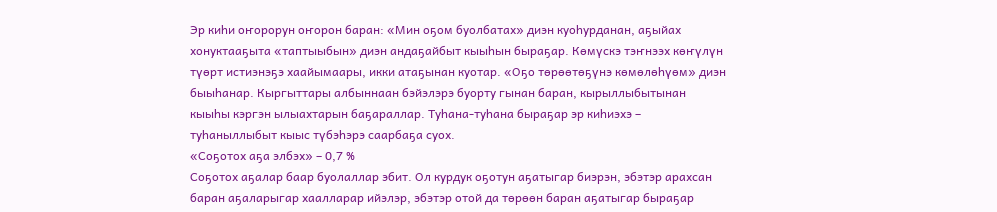Эр киһи оҥорорун оҥорон баран: «Мин оҕом буолбатах» диэн куоһурданан, аҕыйах хонуктааҕыта «таптыыбын» диэн андаҕайбыт кыыһын быраҕар. Көмүскэ тэҥнээх көҥүлүн түөрт истиэнэҕэ хаайымаары, икки атаҕынан куотар. «Оҕо төрөөтөҕүнэ көмөлөһүөм» диэн быыһанар. Кыргыттары албыннаан бэйэлэрэ буорту гынан баран, кырыллыбытынан кыыһы кэргэн ылыахтарын баҕараллар. Туһана-туһана быраҕар эр киһиэхэ – туһаныллыбыт кыыс түбэһэрэ саарбаҕа суох.
«Соҕотох аҕа элбэх» – 0,7 %
Соҕотох аҕалар баар буолаллар эбит. Ол курдук оҕотун аҕатыгар биэрэн, эбэтэр арахсан баран аҕаларыгар хаалларар ийэлэр, эбэтэр отой да төрөөн баран аҕатыгар быраҕар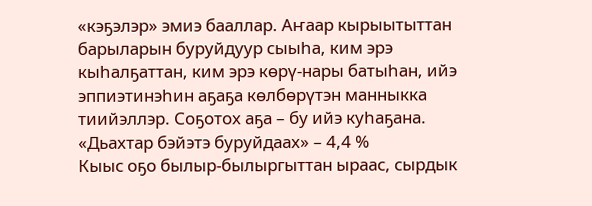«кэҕэлэр» эмиэ бааллар. Аҥаар кырыытыттан барыларын буруйдуур сыыһа, ким эрэ кыһалҕаттан, ким эрэ көрү-нары батыһан, ийэ эппиэтинэһин аҕаҕа көлбөрүтэн манныкка тиийэллэр. Соҕотох аҕа – бу ийэ куһаҕана.
«Дьахтар бэйэтэ буруйдаах» – 4,4 %
Кыыс оҕо былыр-былыргыттан ыраас, сырдык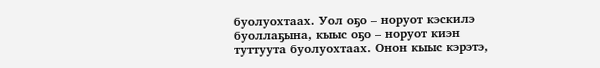буолуохтаах. Уол оҕо – норуот кэскилэ буоллаҕына, кыыс оҕо – норуот киэн туттуута буолуохтаах. Онон кыыс кэрэтэ,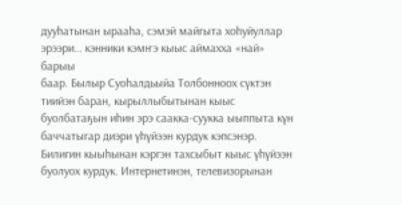дууһатынан ырааһа, сэмэй майгыта хоһуйуллар эрээри… кэнники кэмҥэ кыыс аймахха «най» барыы
баар. Былыр Суоһалдьыйа Толбонноох сүктэн тиийэн баран, кырыллыбытынан кыыс буолбатаҕын иһин эрэ саакка-суукка ыыппыта күн баччатыгар диэри үһүйээн курдук кэпсэнэр. Билигин кыыһынан кэргэн тахсыбыт кыыс үһүйээн буолуох курдук. Интернетинэн, телевизорынан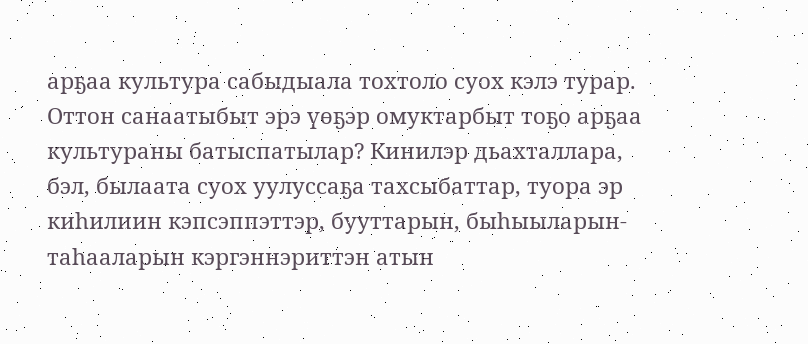арҕаа культура сабыдыала тохтоло суох кэлэ турар. Оттон санаатыбыт эрэ үөҕэр омуктарбыт тоҕо арҕаа культураны батыспатылар? Кинилэр дьахталлара, бэл, былаата суох уулуссаҕа тахсыбаттар, туора эр киһилиин кэпсэппэттэр, бууттарын, быһыыларын-таһааларын кэргэннэриттэн атын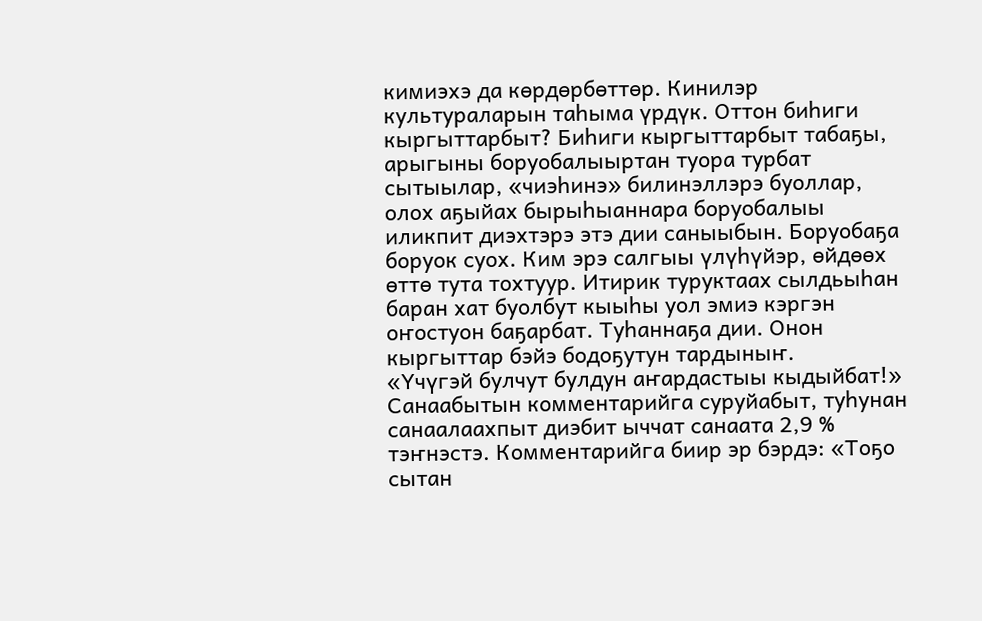кимиэхэ да көрдөрбөттөр. Кинилэр культураларын таһыма үрдүк. Оттон биһиги кыргыттарбыт? Биһиги кыргыттарбыт табаҕы, арыгыны боруобалыыртан туора турбат сытыылар, «чиэһинэ» билинэллэрэ буоллар, олох аҕыйах бырыһыаннара боруобалыы иликпит диэхтэрэ этэ дии саныыбын. Боруобаҕа боруок суох. Ким эрэ салгыы үлүһүйэр, өйдөөх өттө тута тохтуур. Итирик туруктаах сылдьыһан баран хат буолбут кыыһы уол эмиэ кэргэн оҥостуон баҕарбат. Туһаннаҕа дии. Онон кыргыттар бэйэ бодоҕутун тардыныҥ.
«Үчүгэй булчут булдун аҥардастыы кыдыйбат!»
Санаабытын комментарийга суруйабыт, туһунан санаалаахпыт диэбит ыччат санаата 2,9 % тэҥнэстэ. Комментарийга биир эр бэрдэ: «Тоҕо сытан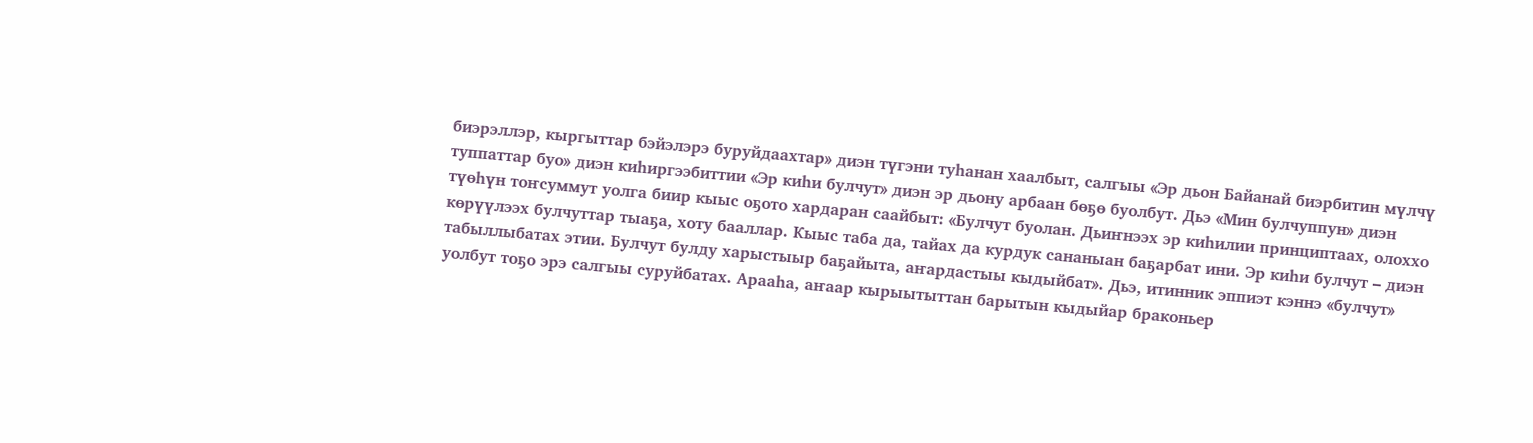биэрэллэр, кыргыттар бэйэлэрэ буруйдаахтар» диэн түгэни туһанан хаалбыт, салгыы «Эр дьон Байанай биэрбитин мүлчү туппаттар буо» диэн киһиргээбиттии «Эр киһи булчут» диэн эр дьону арбаан бөҕө буолбут. Дьэ «Мин булчуппун» диэн түөһүн тоҥсуммут уолга биир кыыс оҕото хардаран саайбыт: «Булчут буолан. Дьиҥнээх эр киһилии принциптаах, олоххо көрүүлээх булчуттар тыаҕа, хоту бааллар. Кыыс таба да, тайах да курдук сананыан баҕарбат ини. Эр киһи булчут – диэн табыллыбатах этии. Булчут булду харыстыыр баҕайыта, аҥардастыы кыдыйбат». Дьэ, итинник эппиэт кэннэ «булчут» уолбут тоҕо эрэ салгыы суруйбатах. Арааһа, аҥаар кырыытыттан барытын кыдыйар браконьер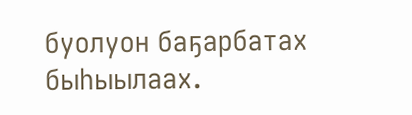буолуон баҕарбатах быһыылаах.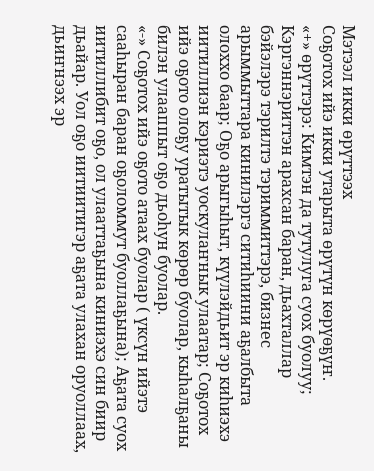Мэтээл икки өрүттээх
Соҕотох ийэ икки утарыта өрүтүн көрүөҕүҥ.
«+» өрүттэрэ: Кимтэн да тутулуга суох буолуу; Кэргэннэриттэн арахсан баран, дьахталлар бэйэлэрэ тэрилтэ тэриммиттэрэ, бизнес арыммыттара кинилэргэ ситиһиини аҕалбыта олоххо баар; Оҕо арыгыһыт, күүлэйдьит эр киһиэхэ иитиллиэн кэриэтэ уоскулаҥнык улаатар; Соҕотох ийэ оҕото олоҕу уратытык көрөр буолар, кыһалҕаны билэн улааппыт оҕо дьоһун буолар.
«-» Соҕотох ийэ оҕото атаах буолар ( үксүн ийэтэ сааһыран баран оҕоломмут буоллаҕына); Аҕата суох иитиллибит оҕо, ол улааттаҕына киниэхэ син биир дьайар. Уол оҕо иитиитигэр аҕата улахан оруоллаах, дьиҥнээх эр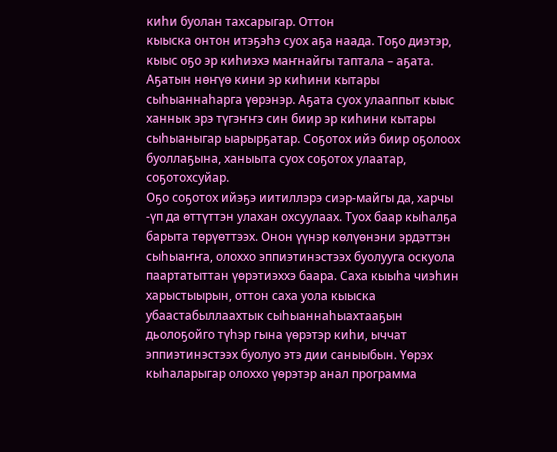киһи буолан тахсарыгар. Оттон
кыыска онтон итэҕэһэ суох аҕа наада. Тоҕо диэтэр, кыыс оҕо эр киһиэхэ маҥнайгы таптала – аҕата. Аҕатын нөҥүө кини эр киһини кытары сыһыаннаһарга үөрэнэр. Аҕата суох улааппыт кыыс ханнык эрэ түгэҥҥэ син биир эр киһини кытары сыһыаныгар ыарырҕатар. Соҕотох ийэ биир оҕолоох буоллаҕына, ханыыта суох соҕотох улаатар, соҕотохсуйар.
Оҕо соҕотох ийэҕэ иитиллэрэ сиэр-майгы да, харчы -үп да өттүттэн улахан охсуулаах. Туох баар кыһалҕа барыта төрүөттээх. Онон үүнэр көлүөнэни эрдэттэн сыһыаҥҥа, олоххо эппиэтинэстээх буолууга оскуола паартатыттан үөрэтиэххэ баара. Саха кыыһа чиэһин харыстыырын, оттон саха уола кыыска убаастабыллаахтык сыһыаннаһыахтааҕын дьолоҕойго түһэр гына үөрэтэр киһи, ыччат эппиэтинэстээх буолуо этэ дии саныыбын. Үөрэх кыһаларыгар олоххо үөрэтэр анал программа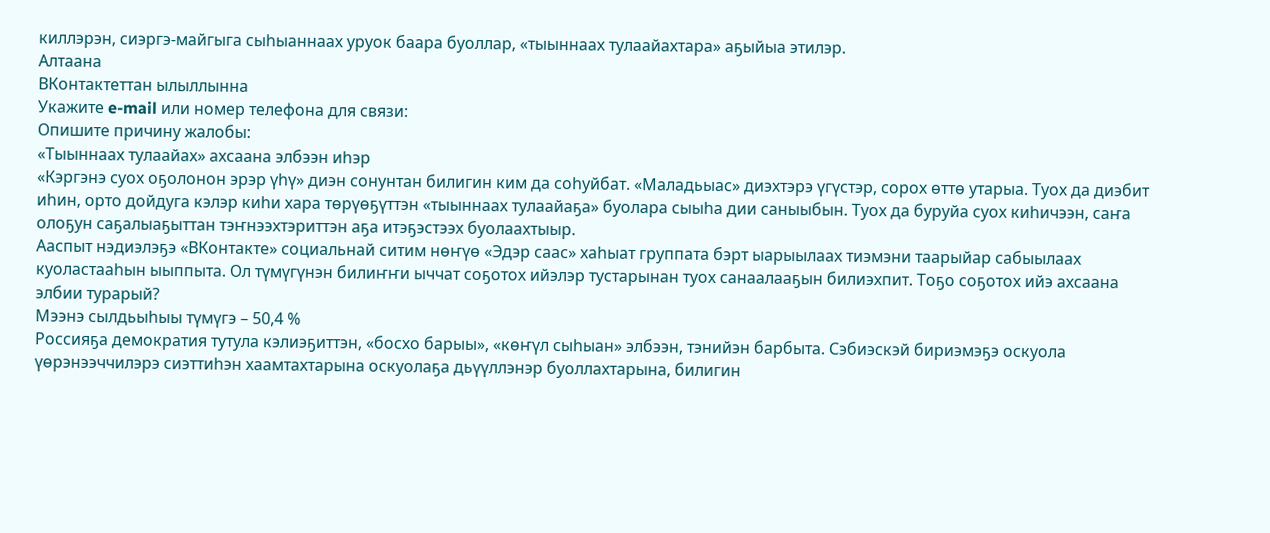киллэрэн, сиэргэ-майгыга сыһыаннаах уруок баара буоллар, «тыыннаах тулаайахтара» аҕыйыа этилэр.
Алтаана
ВКонтактеттан ылыллынна
Укажите e-mail или номер телефона для связи:
Опишите причину жалобы:
«Тыыннаах тулаайах» ахсаана элбээн иһэр
«Кэргэнэ суох оҕолонон эрэр үһү» диэн сонунтан билигин ким да соһуйбат. «Маладьыас» диэхтэрэ үгүстэр, сорох өттө утарыа. Туох да диэбит иһин, орто дойдуга кэлэр киһи хара төрүөҕүттэн «тыыннаах тулаайаҕа» буолара сыыһа дии саныыбын. Туох да буруйа суох киһичээн, саҥа олоҕун саҕалыаҕыттан тэҥнээхтэриттэн аҕа итэҕэстээх буолаахтыыр.
Ааспыт нэдиэлэҕэ «ВКонтакте» социальнай ситим нөҥүө «Эдэр саас» хаһыат группата бэрт ыарыылаах тиэмэни таарыйар сабыылаах куоластааһын ыыппыта. Ол түмүгүнэн билиҥҥи ыччат соҕотох ийэлэр тустарынан туох санаалааҕын билиэхпит. Тоҕо соҕотох ийэ ахсаана элбии турарый?
Мээнэ сылдьыһыы түмүгэ – 50,4 %
Россияҕа демократия тутула кэлиэҕиттэн, «босхо барыы», «көҥүл сыһыан» элбээн, тэнийэн барбыта. Сэбиэскэй бириэмэҕэ оскуола үөрэнээччилэрэ сиэттиһэн хаамтахтарына оскуолаҕа дьүүллэнэр буоллахтарына, билигин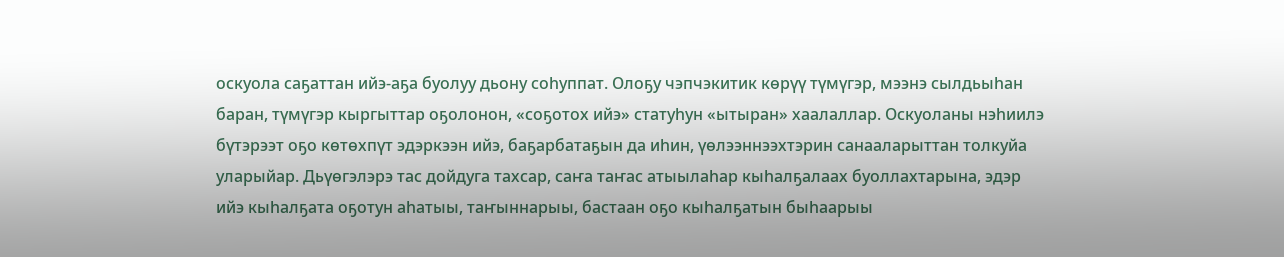оскуола саҕаттан ийэ-аҕа буолуу дьону соһуппат. Олоҕу чэпчэкитик көрүү түмүгэр, мээнэ сылдьыһан баран, түмүгэр кыргыттар оҕолонон, «соҕотох ийэ» статуһун «ытыран» хаалаллар. Оскуоланы нэһиилэ бүтэрээт оҕо көтөхпүт эдэркээн ийэ, баҕарбатаҕын да иһин, үөлээннээхтэрин санааларыттан толкуйа уларыйар. Дьүөгэлэрэ тас дойдуга тахсар, саҥа таҥас атыылаһар кыһалҕалаах буоллахтарына, эдэр ийэ кыһалҕата оҕотун аһатыы, таҥыннарыы, бастаан оҕо кыһалҕатын быһаарыы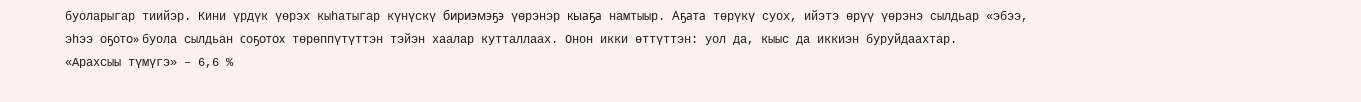буоларыгар тиийэр. Кини үрдүк үөрэх кыһатыгар күнүскү бириэмэҕэ үөрэнэр кыаҕа намтыыр. Аҕата төрүкү суох, ийэтэ өрүү үөрэнэ сылдьар «эбээ, эһээ оҕото» буола сылдьан соҕотох төрөппүтүттэн тэйэн хаалар кутталлаах. Онон икки өттүттэн: уол да, кыыс да иккиэн буруйдаахтар.
«Арахсыы түмүгэ» – 6,6 %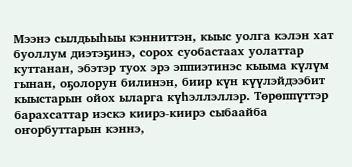Мээнэ сылдьыһыы кэнниттэн, кыыс уолга кэлэн хат буоллум диэтэҕинэ, сорох суобастаах уолаттар куттанан, эбэтэр туох эрэ эппиэтинэс кыыма күлүм гынан, оҕолорун билинэн, биир күн күүлэйдээбит кыыстарын ойох ыларга күһэллэллэр. Төрөппүттэр барахсаттар иэскэ киирэ-киирэ сыбаайба оҥорбуттарын кэннэ,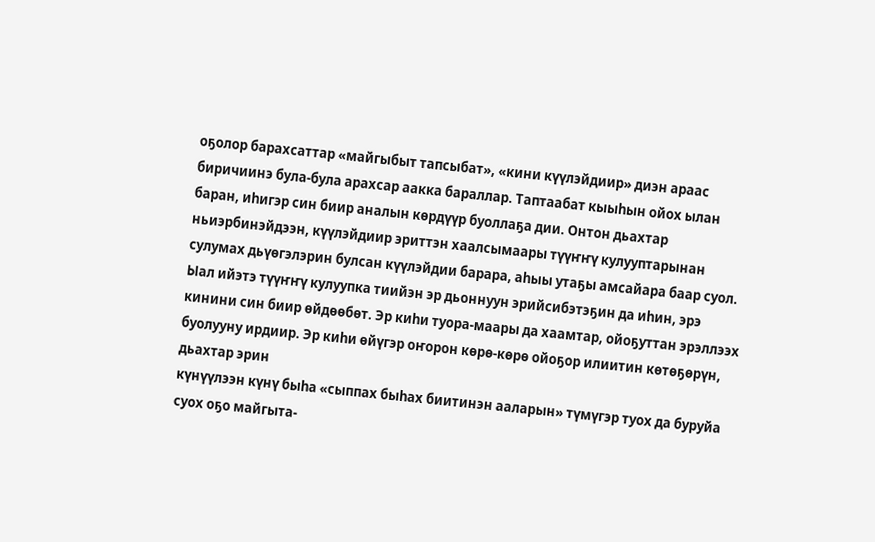оҕолор барахсаттар «майгыбыт тапсыбат», «кини күүлэйдиир» диэн араас биричиинэ була-була арахсар аакка бараллар. Таптаабат кыыһын ойох ылан баран, иһигэр син биир аналын көрдүүр буоллаҕа дии. Онтон дьахтар ньиэрбинэйдээн, күүлэйдиир эриттэн хаалсымаары түүҥҥү кулууптарынан сулумах дьүөгэлэрин булсан күүлэйдии барара, аһыы утаҕы амсайара баар суол. Ыал ийэтэ түүҥҥү кулуупка тиийэн эр дьоннуун эрийсибэтэҕин да иһин, эрэ кинини син биир өйдөөбөт. Эр киһи туора-маары да хаамтар, ойоҕуттан эрэллээх буолууну ирдиир. Эр киһи өйүгэр оҥорон көрө-көрө ойоҕор илиитин көтөҕөрүн, дьахтар эрин
күнүүлээн күнү быһа «сыппах быһах биитинэн ааларын» түмүгэр туох да буруйа суох оҕо майгыта-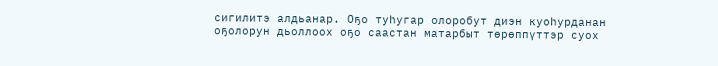сигилитэ алдьанар. Оҕо туһугар олоробут диэн куоһурданан оҕолорун дьоллоох оҕо саастан матарбыт төрөппүттэр суох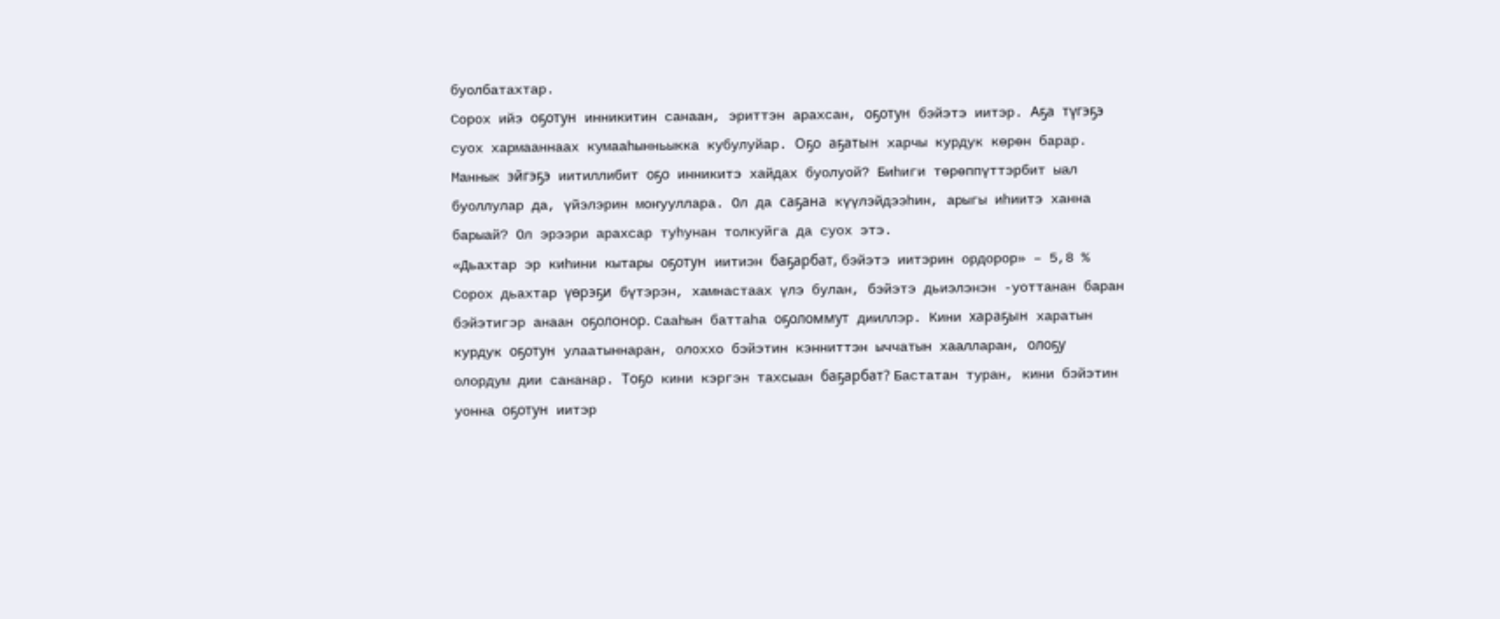буолбатахтар.
Сорох ийэ оҕотун инникитин санаан, эриттэн арахсан, оҕотун бэйэтэ иитэр. Аҕа түгэҕэ суох хармааннаах кумааһынньыкка кубулуйар. Оҕо аҕатын харчы курдук көрөн барар. Маннык эйгэҕэ иитиллибит оҕо инникитэ хайдах буолуой? Биһиги төрөппүттэрбит ыал буоллулар да, үйэлэрин моҥууллара. Ол да саҕана күүлэйдээһин, арыгы иһиитэ ханна барыай? Ол эрээри арахсар туһунан толкуйга да суох этэ.
«Дьахтар эр киһини кытары оҕотун иитиэн баҕарбат, бэйэтэ иитэрин ордорор» – 5,8 %
Сорох дьахтар үөрэҕи бүтэрэн, хамнастаах үлэ булан, бэйэтэ дьиэлэнэн -уоттанан баран бэйэтигэр анаан оҕолонор. Сааһын баттаһа оҕоломмут дииллэр. Кини хараҕын харатын курдук оҕотун улаатыннаран, олоххо бэйэтин кэнниттэн ыччатын хаалларан, олоҕу олордум дии сананар. Тоҕо кини кэргэн тахсыан баҕарбат? Бастатан туран, кини бэйэтин уонна оҕотун иитэр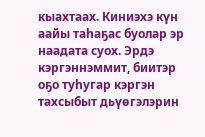кыахтаах. Киниэхэ күн аайы таһаҕас буолар эр наадата суох. Эрдэ кэргэннэммит, биитэр оҕо туһугар кэргэн тахсыбыт дьүөгэлэрин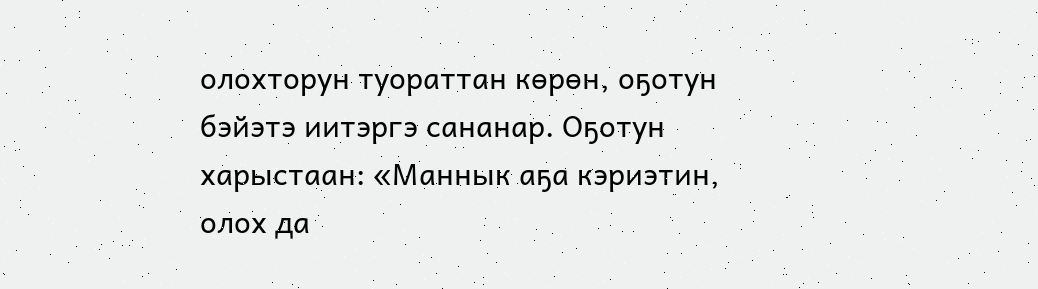олохторун туораттан көрөн, оҕотун бэйэтэ иитэргэ сананар. Оҕотун харыстаан: «Маннык аҕа кэриэтин, олох да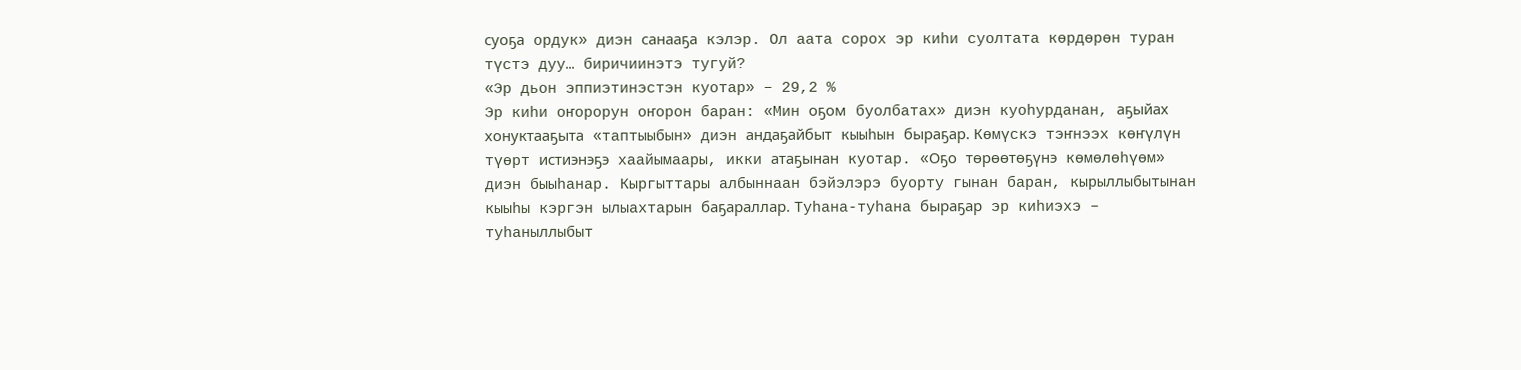суоҕа ордук» диэн санааҕа кэлэр. Ол аата сорох эр киһи суолтата көрдөрөн туран түстэ дуу… биричиинэтэ тугуй?
«Эр дьон эппиэтинэстэн куотар» – 29,2 %
Эр киһи оҥорорун оҥорон баран: «Мин оҕом буолбатах» диэн куоһурданан, аҕыйах хонуктааҕыта «таптыыбын» диэн андаҕайбыт кыыһын быраҕар. Көмүскэ тэҥнээх көҥүлүн түөрт истиэнэҕэ хаайымаары, икки атаҕынан куотар. «Оҕо төрөөтөҕүнэ көмөлөһүөм» диэн быыһанар. Кыргыттары албыннаан бэйэлэрэ буорту гынан баран, кырыллыбытынан кыыһы кэргэн ылыахтарын баҕараллар. Туһана-туһана быраҕар эр киһиэхэ – туһаныллыбыт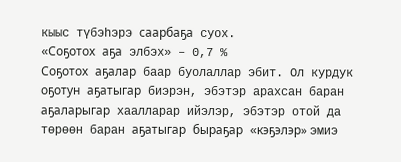кыыс түбэһэрэ саарбаҕа суох.
«Соҕотох аҕа элбэх» – 0,7 %
Соҕотох аҕалар баар буолаллар эбит. Ол курдук оҕотун аҕатыгар биэрэн, эбэтэр арахсан баран аҕаларыгар хаалларар ийэлэр, эбэтэр отой да төрөөн баран аҕатыгар быраҕар «кэҕэлэр» эмиэ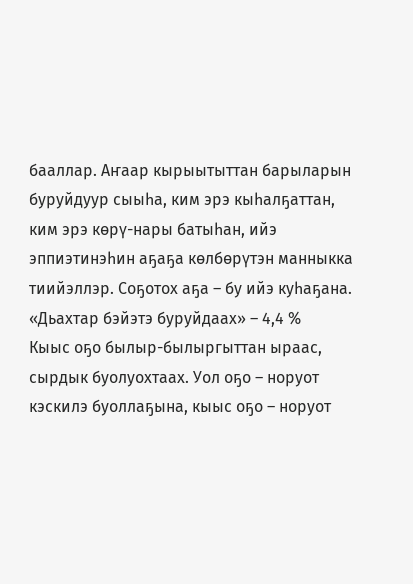бааллар. Аҥаар кырыытыттан барыларын буруйдуур сыыһа, ким эрэ кыһалҕаттан, ким эрэ көрү-нары батыһан, ийэ эппиэтинэһин аҕаҕа көлбөрүтэн манныкка тиийэллэр. Соҕотох аҕа – бу ийэ куһаҕана.
«Дьахтар бэйэтэ буруйдаах» – 4,4 %
Кыыс оҕо былыр-былыргыттан ыраас, сырдык буолуохтаах. Уол оҕо – норуот кэскилэ буоллаҕына, кыыс оҕо – норуот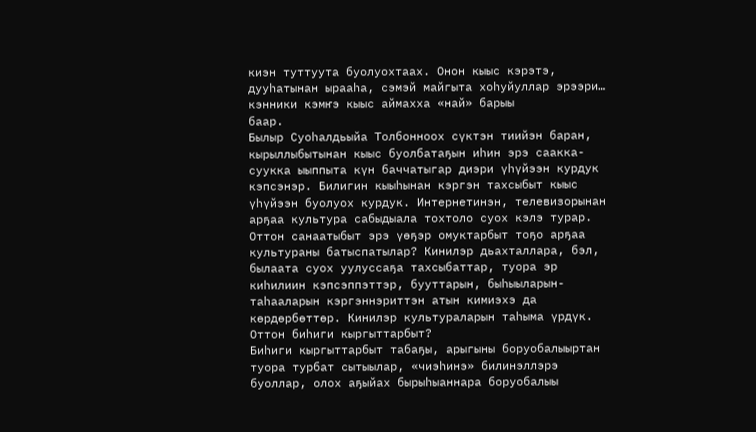киэн туттуута буолуохтаах. Онон кыыс кэрэтэ, дууһатынан ырааһа, сэмэй майгыта хоһуйуллар эрээри… кэнники кэмҥэ кыыс аймахха «най» барыы
баар.
Былыр Суоһалдьыйа Толбонноох сүктэн тиийэн баран, кырыллыбытынан кыыс буолбатаҕын иһин эрэ саакка-суукка ыыппыта күн баччатыгар диэри үһүйээн курдук кэпсэнэр. Билигин кыыһынан кэргэн тахсыбыт кыыс үһүйээн буолуох курдук. Интернетинэн, телевизорынан арҕаа культура сабыдыала тохтоло суох кэлэ турар. Оттон санаатыбыт эрэ үөҕэр омуктарбыт тоҕо арҕаа культураны батыспатылар? Кинилэр дьахталлара, бэл, былаата суох уулуссаҕа тахсыбаттар, туора эр киһилиин кэпсэппэттэр, бууттарын, быһыыларын-таһааларын кэргэннэриттэн атын кимиэхэ да көрдөрбөттөр. Кинилэр культураларын таһыма үрдүк. Оттон биһиги кыргыттарбыт?
Биһиги кыргыттарбыт табаҕы, арыгыны боруобалыыртан туора турбат сытыылар, «чиэһинэ» билинэллэрэ буоллар, олох аҕыйах бырыһыаннара боруобалыы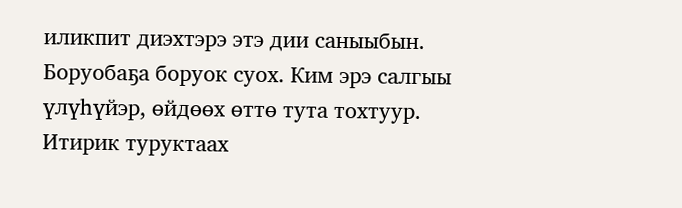иликпит диэхтэрэ этэ дии саныыбын. Боруобаҕа боруок суох. Ким эрэ салгыы үлүһүйэр, өйдөөх өттө тута тохтуур. Итирик туруктаах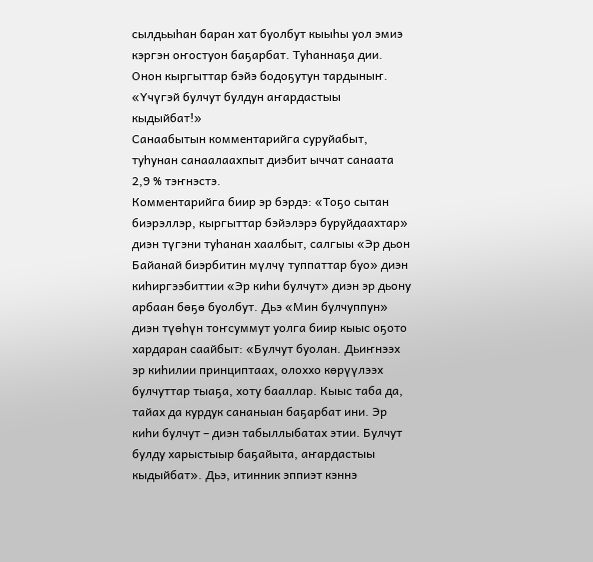сылдьыһан баран хат буолбут кыыһы уол эмиэ кэргэн оҥостуон баҕарбат. Туһаннаҕа дии. Онон кыргыттар бэйэ бодоҕутун тардыныҥ.
«Үчүгэй булчут булдун аҥардастыы кыдыйбат!»
Санаабытын комментарийга суруйабыт, туһунан санаалаахпыт диэбит ыччат санаата 2,9 % тэҥнэстэ.
Комментарийга биир эр бэрдэ: «Тоҕо сытан биэрэллэр, кыргыттар бэйэлэрэ буруйдаахтар» диэн түгэни туһанан хаалбыт, салгыы «Эр дьон Байанай биэрбитин мүлчү туппаттар буо» диэн киһиргээбиттии «Эр киһи булчут» диэн эр дьону арбаан бөҕө буолбут. Дьэ «Мин булчуппун» диэн түөһүн тоҥсуммут уолга биир кыыс оҕото хардаран саайбыт: «Булчут буолан. Дьиҥнээх эр киһилии принциптаах, олоххо көрүүлээх булчуттар тыаҕа, хоту бааллар. Кыыс таба да, тайах да курдук сананыан баҕарбат ини. Эр киһи булчут – диэн табыллыбатах этии. Булчут булду харыстыыр баҕайыта, аҥардастыы кыдыйбат». Дьэ, итинник эппиэт кэннэ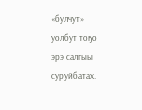«булчут» уолбут тоҕо эрэ салгыы суруйбатах.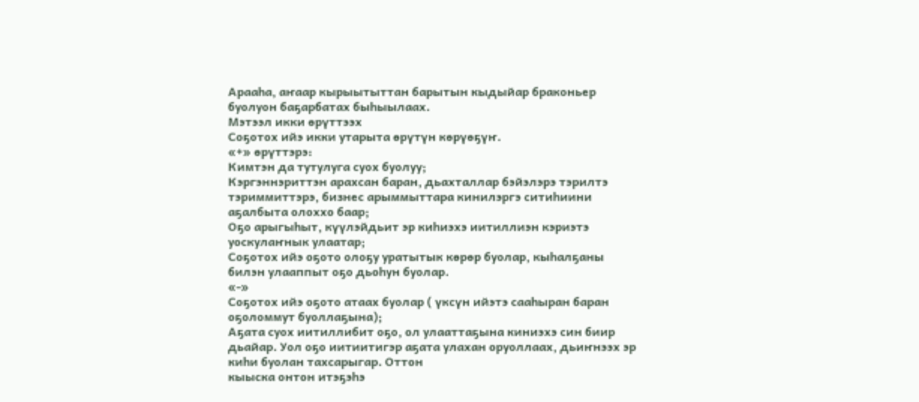Арааһа, аҥаар кырыытыттан барытын кыдыйар браконьер буолуон баҕарбатах быһыылаах.
Мэтээл икки өрүттээх
Соҕотох ийэ икки утарыта өрүтүн көрүөҕүҥ.
«+» өрүттэрэ:
Кимтэн да тутулуга суох буолуу;
Кэргэннэриттэн арахсан баран, дьахталлар бэйэлэрэ тэрилтэ тэриммиттэрэ, бизнес арыммыттара кинилэргэ ситиһиини аҕалбыта олоххо баар;
Оҕо арыгыһыт, күүлэйдьит эр киһиэхэ иитиллиэн кэриэтэ уоскулаҥнык улаатар;
Соҕотох ийэ оҕото олоҕу уратытык көрөр буолар, кыһалҕаны билэн улааппыт оҕо дьоһун буолар.
«-»
Соҕотох ийэ оҕото атаах буолар ( үксүн ийэтэ сааһыран баран оҕоломмут буоллаҕына);
Аҕата суох иитиллибит оҕо, ол улааттаҕына киниэхэ син биир дьайар. Уол оҕо иитиитигэр аҕата улахан оруоллаах, дьиҥнээх эр киһи буолан тахсарыгар. Оттон
кыыска онтон итэҕэһэ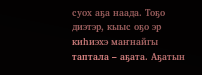суох аҕа наада. Тоҕо диэтэр, кыыс оҕо эр киһиэхэ маҥнайгы таптала – аҕата. Аҕатын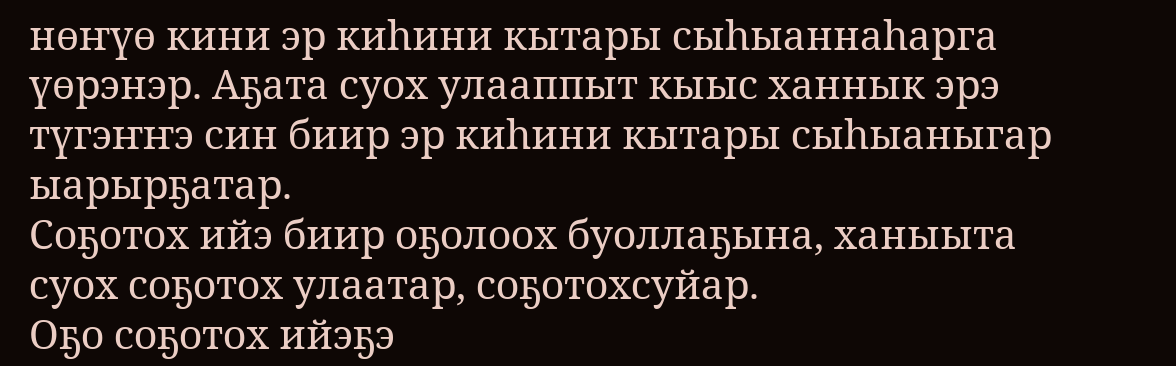нөҥүө кини эр киһини кытары сыһыаннаһарга үөрэнэр. Аҕата суох улааппыт кыыс ханнык эрэ түгэҥҥэ син биир эр киһини кытары сыһыаныгар ыарырҕатар.
Соҕотох ийэ биир оҕолоох буоллаҕына, ханыыта суох соҕотох улаатар, соҕотохсуйар.
Оҕо соҕотох ийэҕэ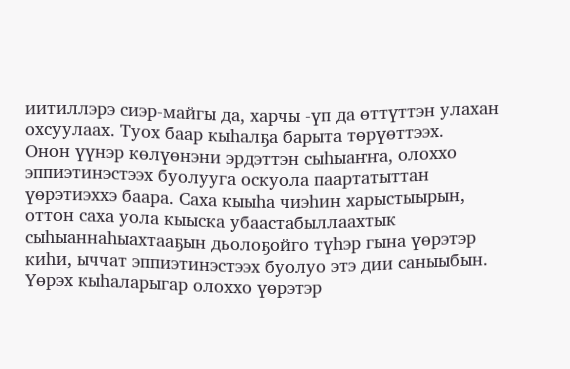иитиллэрэ сиэр-майгы да, харчы -үп да өттүттэн улахан охсуулаах. Туох баар кыһалҕа барыта төрүөттээх.
Онон үүнэр көлүөнэни эрдэттэн сыһыаҥҥа, олоххо эппиэтинэстээх буолууга оскуола паартатыттан үөрэтиэххэ баара. Саха кыыһа чиэһин харыстыырын, оттон саха уола кыыска убаастабыллаахтык сыһыаннаһыахтааҕын дьолоҕойго түһэр гына үөрэтэр киһи, ыччат эппиэтинэстээх буолуо этэ дии саныыбын. Үөрэх кыһаларыгар олоххо үөрэтэр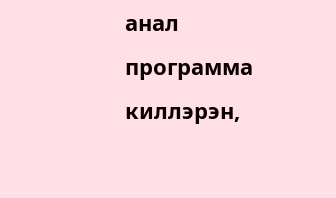анал программа киллэрэн,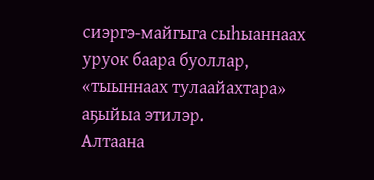сиэргэ-майгыга сыһыаннаах уруок баара буоллар, «тыыннаах тулаайахтара» аҕыйыа этилэр.
Алтаана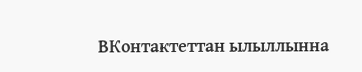ВКонтактеттан ылыллынна